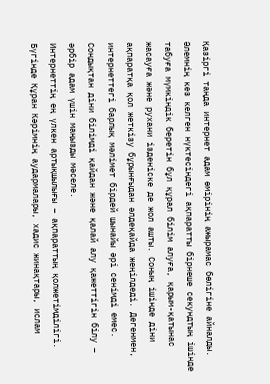Қазіргі таңда интернет адам өмірінің ажырамас бөлігіне айналды. Әлемнің кез келген нүктесіндегі ақпаратты бірнеше секундтың ішінде табуға мүмкіндік беретін бұл құрал білім алуға, қарым-қатынас жасауға және рухани ізденіске де жол ашты. Соның ішінде діни ақпаратқа қол жеткізу бұрынғыдан әлдеқайда жеңілдеді. Дегенмен, интернеттегі барлық мәлімет бірдей шынайы әрі сенімді емес. Сондықтан діни білімді қайдан және қалай алу қажеттігін білу – әрбір адам үшін маңызды мәселе.
Интернеттің ең үлкен артықшылығы – ақпараттың қолжетімділігі. Бүгінде Құран Кәрімнің аудармалары, хадис жинақтары, ислам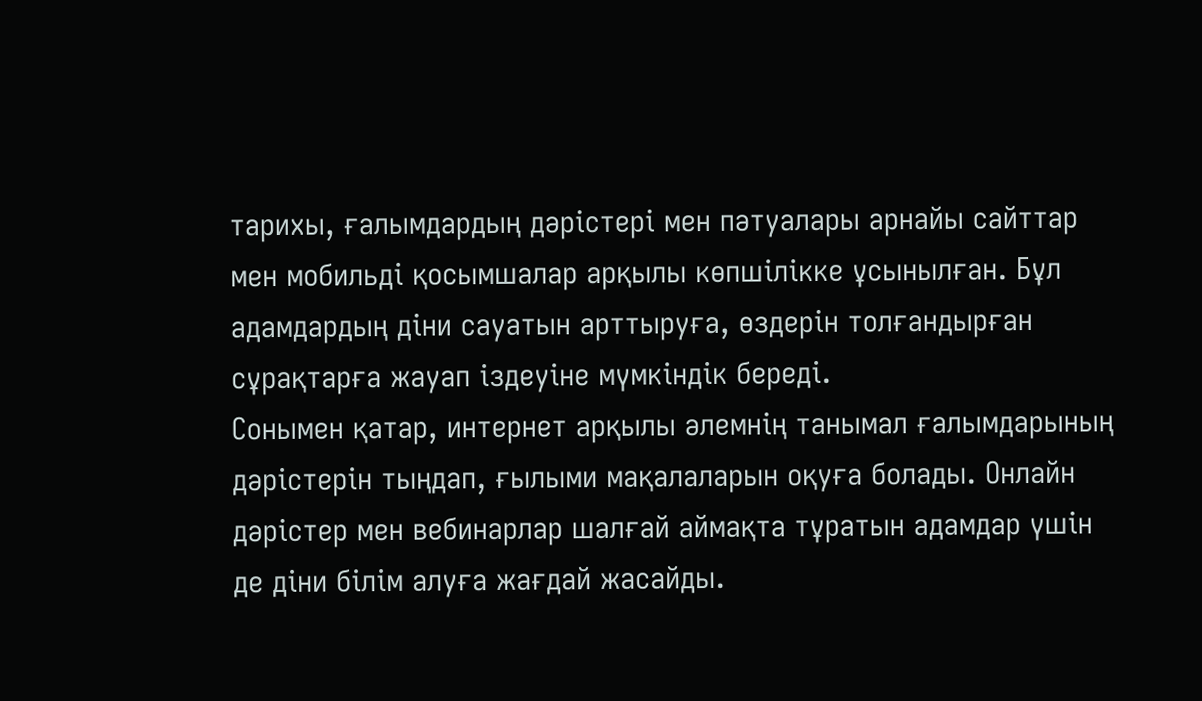тарихы, ғалымдардың дәрістері мен пәтуалары арнайы сайттар мен мобильді қосымшалар арқылы көпшілікке ұсынылған. Бұл адамдардың діни сауатын арттыруға, өздерін толғандырған сұрақтарға жауап іздеуіне мүмкіндік береді.
Сонымен қатар, интернет арқылы әлемнің танымал ғалымдарының дәрістерін тыңдап, ғылыми мақалаларын оқуға болады. Онлайн дәрістер мен вебинарлар шалғай аймақта тұратын адамдар үшін де діни білім алуға жағдай жасайды.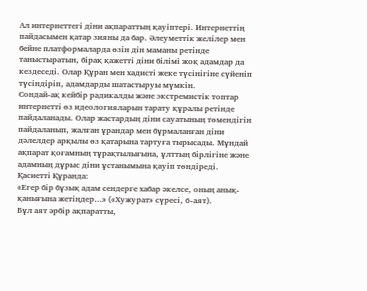Ал интернеттегі діни ақпараттың қауіптері. Интернеттің пайдасымен қатар зияны да бар. Әлеуметтік желілер мен бейне платформаларда өзін дін маманы ретінде таныстыратын, бірақ қажетті діни білімі жоқ адамдар да кездеседі. Олар Құран мен хадисті жеке түсінігіне сүйеніп түсіндіріп, адамдарды шатастыруы мүмкін.
Сондай-ақ кейбір радикалды және экстремистік топтар интернетті өз идеологияларын тарату құралы ретінде пайдаланады. Олар жастардың діни сауатының төмендігін пайдаланып, жалған ұрандар мен бұрмаланған діни дәлелдер арқылы өз қатарына тартуға тырысады. Мұндай ақпарат қоғамның тұрақтылығына, ұлттың бірлігіне және адамның дұрыс діни ұстанымына қауіп төндіреді.
Қасиетті Құранда:
«Егер бір бұзық адам сендерге хабар әкелсе, оның анық-қанығына жетіңдер…» («Хужурат» сүресі, 6-аят).
Бұл аят әрбір ақпаратты,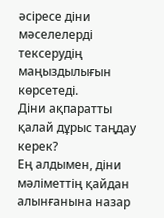әсіресе діни мәселелерді тексерудің маңыздылығын көрсетеді.
Діни ақпаратты қалай дұрыс таңдау керек?
Ең алдымен, діни мәліметтің қайдан алынғанына назар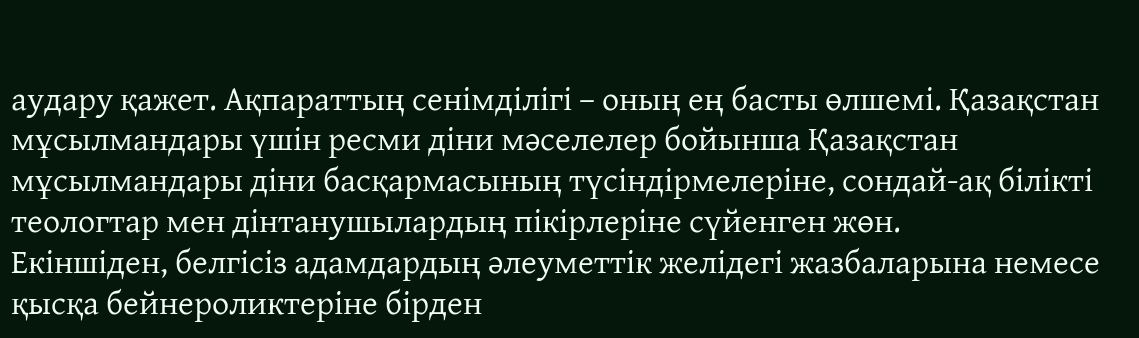аудару қажет. Ақпараттың сенімділігі – оның ең басты өлшемі. Қазақстан мұсылмандары үшін ресми діни мәселелер бойынша Қазақстан мұсылмандары діни басқармасының түсіндірмелеріне, сондай-ақ білікті теологтар мен дінтанушылардың пікірлеріне сүйенген жөн.
Екіншіден, белгісіз адамдардың әлеуметтік желідегі жазбаларына немесе қысқа бейнероликтеріне бірден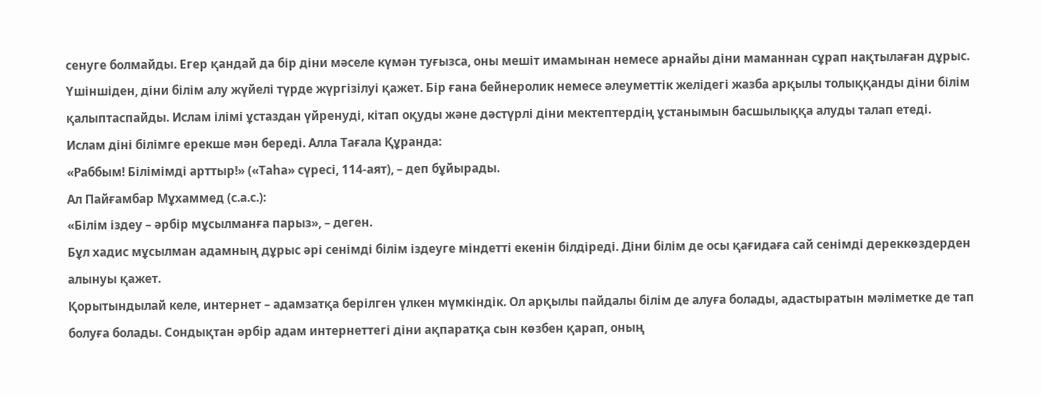сенуге болмайды. Егер қандай да бір діни мәселе күмән туғызса, оны мешіт имамынан немесе арнайы діни маманнан сұрап нақтылаған дұрыс.
Үшіншіден, діни білім алу жүйелі түрде жүргізілуі қажет. Бір ғана бейнеролик немесе әлеуметтік желідегі жазба арқылы толыққанды діни білім қалыптаспайды. Ислам ілімі ұстаздан үйренуді, кітап оқуды және дәстүрлі діни мектептердің ұстанымын басшылыққа алуды талап етеді.
Ислам діні білімге ерекше мән береді. Алла Тағала Құранда:
«Раббым! Білімімді арттыр!» («Таһа» сүресі, 114-аят), – деп бұйырады.
Ал Пайғамбар Мұхаммед (с.а.с.):
«Білім іздеу – әрбір мұсылманға парыз», – деген.
Бұл хадис мұсылман адамның дұрыс әрі сенімді білім іздеуге міндетті екенін білдіреді. Діни білім де осы қағидаға сай сенімді дереккөздерден алынуы қажет.
Қорытындылай келе, интернет – адамзатқа берілген үлкен мүмкіндік. Ол арқылы пайдалы білім де алуға болады, адастыратын мәліметке де тап болуға болады. Сондықтан әрбір адам интернеттегі діни ақпаратқа сын көзбен қарап, оның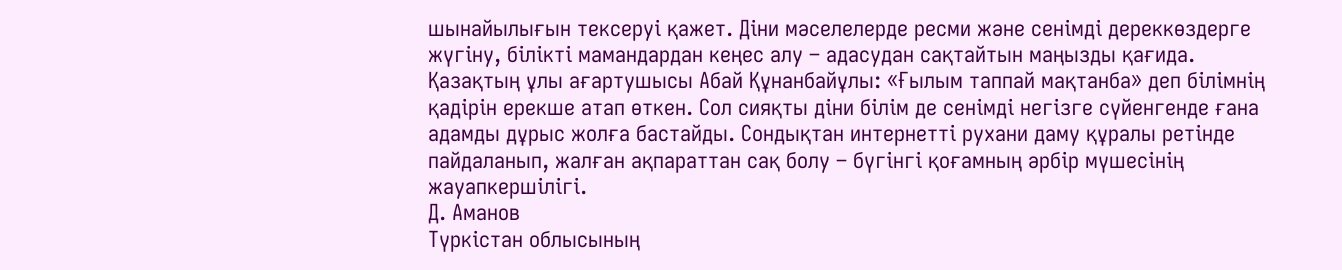шынайылығын тексеруі қажет. Діни мәселелерде ресми және сенімді дереккөздерге жүгіну, білікті мамандардан кеңес алу – адасудан сақтайтын маңызды қағида.
Қазақтың ұлы ағартушысы Абай Құнанбайұлы: «Ғылым таппай мақтанба» деп білімнің қадірін ерекше атап өткен. Сол сияқты діни білім де сенімді негізге сүйенгенде ғана адамды дұрыс жолға бастайды. Сондықтан интернетті рухани даму құралы ретінде пайдаланып, жалған ақпараттан сақ болу – бүгінгі қоғамның әрбір мүшесінің жауапкершілігі.
Д. Аманов
Түркістан облысының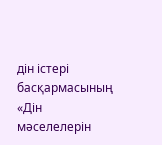дін істері басқармасының
«Дін мәселелерін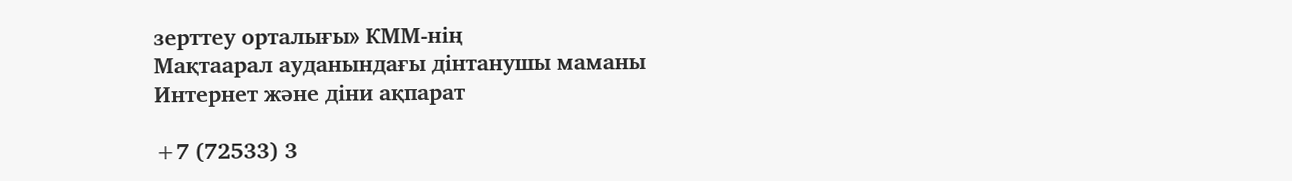зерттеу орталығы» КММ-нің
Мақтаарал ауданындағы дінтанушы маманы
Интернет және діни ақпарат

+7 (72533) 3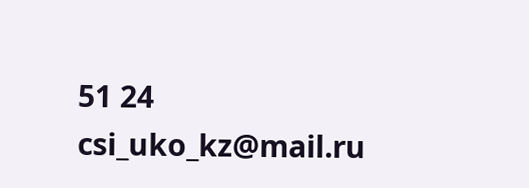51 24
csi_uko_kz@mail.ru